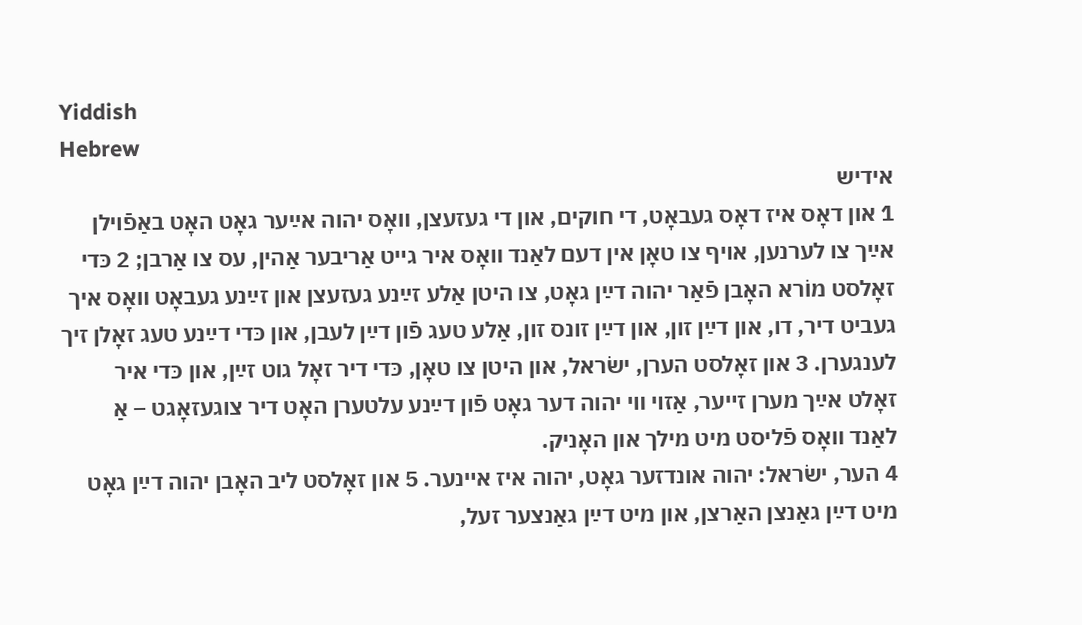Yiddish
Hebrew
אידיש
1 און דאָס איז דאָס געבאָט, די חוקים, און די געזעצן, װאָס יהוה אײַער גאָט האָט באַפֿױלן אײַך צו לערנען, אױף צו טאָן אין דעם לאַנד װאָס איר גײט אַריבער אַהין, עס צו אַרבן; 2 כּדי זאָלסט מוֹרא האָבן פֿאַר יהוה דײַן גאָט, צו היטן אַלע זײַנע געזעצן און זײַנע געבאָט װאָס איך געביט דיר, דו, און דײַן זון, און דײַן זונס זון, אַלע טעג פֿון דײַן לעבן, און כּדי דײַנע טעג זאָלן זיך לענגערן. 3 און זאָלסט הערן, ישׂראל, און היטן צו טאָן, כּדי דיר זאָל גוט זײַן, און כּדי איר זאָלט אײַך מערן זײער, אַזױ װי יהוה דער גאָט פֿון דײַנע עלטערן האָט דיר צוגעזאָגט – אַ לאַנד װאָס פֿליסט מיט מילך און האָניק.
4 הער, ישׂראל: יהוה אונדזער גאָט, יהוה איז אײנער. 5 און זאָלסט ליב האָבן יהוה דײַן גאָט מיט דײַן גאַנצן האַרצן, און מיט דײַן גאַנצער זעל,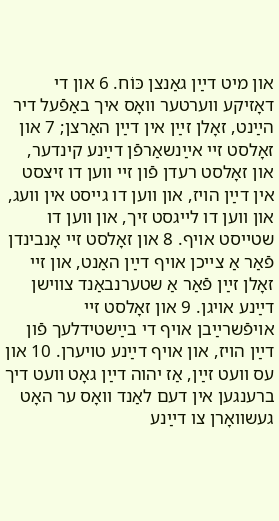און מיט דײַן גאַנצן כּוֹח. 6 און די דאָזיקע װערטער װאָס איך באַפֿעל דיר הײַנט, זאָלן זײַן אין דײַן האַרצן; 7 און זאָלסט זײ אײַנשאַרפֿן דײַנע קינדער, און זאָלסט רעדן פֿון זײ װען דו זיצסט אין דײַן הױז, און װען דו גײסט אין װעג, און װען דו לײגסט זיך, און װען דו שטײסט אױף. 8 און זאָלסט זײ אָנבינדן פֿאַר אַ צײכן אױף דײַן האַנט, און זײ זאָלן זײַן פֿאַר אַ שטערנבאַנד צװישן דײַנע אױגן. 9 און זאָלסט זײ אױפֿשרײַבן אױף די בײַשטידלעך פֿון דײַן הױז, און אױף דײַנע טױערן. 10 און עס װעט זײַן, אַז יהוה דײַן גאָט װעט דיך ברענגען אין דעם לאַנד װאָס ער האָט געשװאָרן צו דײַנע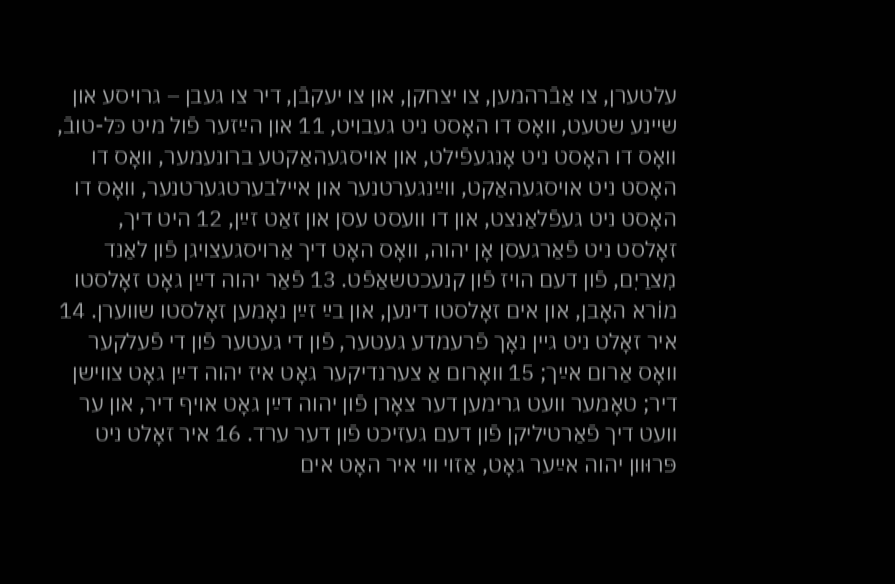עלטערן, צו אַבֿרהמען, צו יצחקן, און צו יעקבֿן, דיר צו געבן – גרױסע און שײנע שטעט, װאָס דו האָסט ניט געבױט, 11 און הײַזער פֿול מיט כּל-טובֿ, װאָס דו האָסט ניט אָנגעפֿילט, און אױסגעהאַקטע ברונעמער, װאָס דו האָסט ניט אױסגעהאַקט, װײַנגערטנער און אײלבערטגערטנער, װאָס דו האָסט ניט געפֿלאַנצט, און דו װעסט עסן און זאַט זײַן, 12 היט דיך, זאָלסט ניט פֿאַרגעסן אָן יהוה, װאָס האָט דיך אַרױסגעצױגן פֿון לאַנד מִצרַיִם, פֿון דעם הױז פֿון קנעכטשאַפֿט. 13 פֿאַר יהוה דײַן גאָט זאָלסטו מוֹרא האָבן, און אים זאָלסטו דינען, און בײַ זײַן נאָמען זאָלסטו שװערן. 14 איר זאָלט ניט גײן נאָך פֿרעמדע געטער, פֿון די געטער פֿון די פֿעלקער װאָס אַרום אײַך; 15 װאָרום אַ צערנדיקער גאָט איז יהוה דײַן גאָט צװישן דיר; טאָמער װעט גרימען דער צאָרן פֿון יהוה דײַן גאָט אױף דיר, און ער װעט דיך פֿאַרטיליקן פֿון דעם געזיכט פֿון דער ערד. 16 איר זאָלט ניט פּרוּװן יהוה אײַער גאָט, אַזױ װי איר האָט אים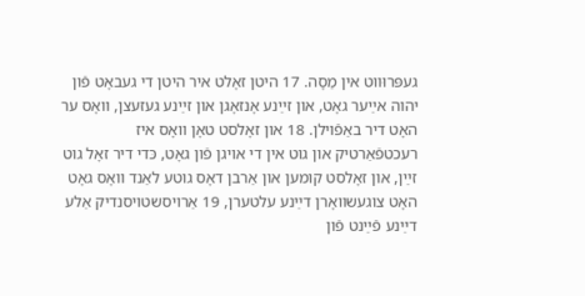געפּרוּװט אין מַסָה. 17 היטן זאָלט איר היטן די געבאָט פֿון יהוה אײַער גאָט, און זײַנע אָנזאָגן און זײַנע געזעצן, װאָס ער האָט דיר באַפֿױלן. 18 און זאָלסט טאָן װאָס איז רעכטפֿאַרטיק און גוט אין די אױגן פֿון גאָט, כּדי דיר זאָל גוט זײַן, און זאָלסט קומען און אַרבן דאָס גוטע לאַנד װאָס גאָט האָט צוגעשװאָרן דײַנע עלטערן, 19 אַרױסשטױסנדיק אַלע דײַנע פֿײַנט פֿון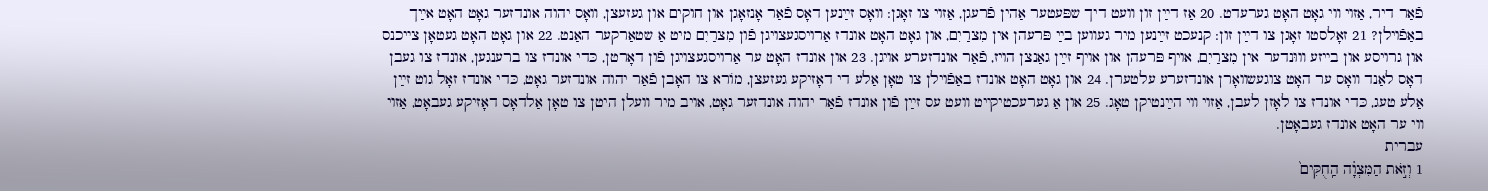פֿאַר דיר, אַזױ װי גאָט האָט גערעדט. 20 אַז דײַן זון װעט דיך שפּעטער אַהין פֿרעגן, אַזױ צו זאָגן: װאָס זײַנען דאָס פֿאַר אָנזאָגן און חוקים און געזעצן, װאָס יהוה אונדזער גאָט האָט אײַך באַפֿױלן? 21 זאָלסטו זאָגן צו דײַן זון: קנעכט זײַנען מיר געװען בײַ פּרעהן אין מִצרַיִם, און גאָט האָט אונדז אַרױסגעצױגן פֿון מִצרַיִם מיט אַ שטאַרקער האַנט. 22 און גאָט האָט געטאָן צײכנס און גרױסע און בײזע װוּנדער אין מִצרַיִם, אױף פּרעהן און אױף זײַן גאַנצן הױז, פֿאַר אונדזערע אױגן. 23 און אונדז האָט ער אַרױסגעצױגן פֿון דאָרטן, כּדי אונדז צו ברענגען, אונדז צו געבן דאָס לאַנד װאָס ער האָט צוגעשװאָרן אונדזערע עלטערן. 24 און גאָט האָט אונדז באַפֿױלן צו טאָן אַלע די דאָזיקע געזעצן, מוֹרא צו האָבן פֿאַר יהוה אונדזער גאָט, כּדי אונדז זאָל גוט זײַן אַלע טעג, כּדי אונדז צו לאָזן לעבן, אַזױ װי הײַנטיקן טאָג. 25 און אַ גערעכטיקײט װעט עס זײַן פֿון אונדז פֿאַר יהוה אונדזער גאָט, אױב מיר װעלן היטן צו טאָן אַלדאָס דאָזיקע געבאָט, אַזױ װי ער האָט אונדז געבאָטן.
עברית
1 וְזֹ֣את הַמִּצְוָ֗ה הַֽחֻקִּים֙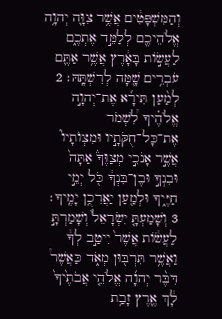וְהַמִּשְׁפָּטִ֔ים אֲשֶׁ֥ר צִוָּ֛ה יְהוָ֥ה אֱלֹהֵיכֶ֖ם לְלַמֵּ֣ד אֶתְכֶ֑ם לַעֲשׂ֣וֹת בָּאָ֔רֶץ אֲשֶׁ֥ר אַתֶּ֛ם עֹבְרִ֥ים שָׁ֖מָּה לְרִשְׁתָּֽהּ׃ 2 לְמַ֨עַן תִּירָ֜א אֶת־יְהוָ֣ה אֱלֹהֶ֗יךָ לִ֠שְׁמֹר אֶת־כָּל־חֻקֹּתָ֣יו וּמִצְוֺתָיו֮ אֲשֶׁ֣ר אָנֹכִ֣י מְצַוֶּךָ֒ אַתָּה֙ וּבִנְךָ֣ וּבֶן־בִּנְךָ֔ כֹּ֖ל יְמֵ֣י חַיֶּ֑יךָ וּלְמַ֖עַן יַאֲרִכֻ֥ן יָמֶֽיךָ׃ 3 וְשָׁמַעְתָּ֤ יִשְׂרָאֵל֙ וְשָׁמַרְתָּ֣ לַעֲשׂ֔וֹת אֲשֶׁר֙ יִיטַ֣ב לְךָ֔ וַאֲשֶׁ֥ר תִּרְבּ֖וּן מְאֹ֑ד כַּאֲשֶׁר֩ דִּבֶּ֨ר יְהוָ֜ה אֱלֹהֵ֤י אֲבֹתֶ֙יךָ֙ לָ֔ךְ אֶ֛רֶץ זָבַ֥ת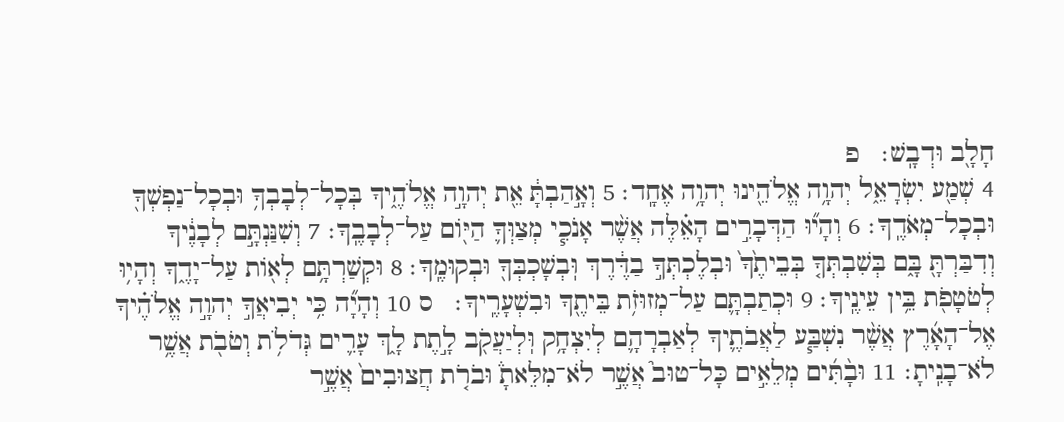חָלָ֖ב וּדְבָֽשׁ׃   פ
4 שְׁמַ֖ע יִשְׂרָאֵ֑ל יְהוָ֥ה אֱלֹהֵ֖ינוּ יְהוָ֥ה אֶחָֽד׃ 5 וְאָ֣הַבְתָּ֔ אֵ֖ת יְהוָ֣ה אֱלֹהֶ֑יךָ בְּכָל־לְבָבְךָ֥ וּבְכָל־נַפְשְׁךָ֖ וּבְכָל־מְאֹדֶֽךָ׃ 6 וְהָי֞וּ הַדְּבָרִ֣ים הָאֵ֗לֶּה אֲשֶׁ֨ר אָנֹכִ֧י מְצַוְּךָ֛ הַיּ֖וֹם עַל־לְבָבֶֽךָ׃ 7 וְשִׁנַּנְתָּ֣ם לְבָנֶ֔יךָ וְדִבַּרְתָּ֖ בָּ֑ם בְּשִׁבְתְּךָ֤ בְּבֵיתֶ֙ךָ֙ וּבְלֶכְתְּךָ֣ בַדֶּ֔רֶךְ וּֽבְשָׁכְבְּךָ֖ וּבְקוּמֶֽךָ׃ 8 וּקְשַׁרְתָּ֥ם לְא֖וֹת עַל־יָדֶ֑ךָ וְהָי֥וּ לְטֹטָפֹ֖ת בֵּ֥ין עֵינֶֽיךָ׃ 9 וּכְתַבְתָּ֛ם עַל־מְזוּזֹ֥ת בֵּיתֶ֖ךָ וּבִשְׁעָרֶֽיךָ׃   ס 10 וְהָיָ֞ה כִּ֥י יְבִיאֲךָ֣ יְהוָ֣ה אֱלֹהֶ֗יךָ אֶל־הָאָ֜רֶץ אֲשֶׁ֨ר נִשְׁבַּ֧ע לַאֲבֹתֶ֛יךָ לְאַבְרָהָ֛ם לְיִצְחָ֥ק וּֽלְיַעֲקֹ֖ב לָ֣תֶת לָ֑ךְ עָרִ֛ים גְּדֹלֹ֥ת וְטֹבֹ֖ת אֲשֶׁ֥ר לֹא־בָנִֽיתָ׃ 11 וּבָ֨תִּ֜ים מְלֵאִ֣ים כָּל־טוּב֮ אֲשֶׁ֣ר לֹא־מִלֵּאתָ֒ וּבֹרֹ֤ת חֲצוּבִים֙ אֲשֶׁ֣ר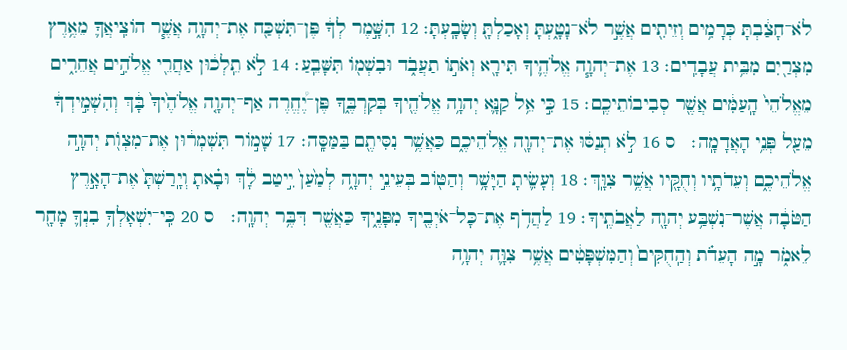לֹא־חָצַ֔בְתָּ כְּרָמִ֥ים וְזֵיתִ֖ים אֲשֶׁ֣ר לֹא־נָטָ֑עְתָּ וְאָכַלְתָּ֖ וְשָׂבָֽעְתָּ׃ 12 הִשָּׁ֣מֶר לְךָ֔ פֶּן־תִּשְׁכַּ֖ח אֶת־יְהוָ֑ה אֲשֶׁ֧ר הוֹצִֽיאֲךָ֛ מֵאֶ֥רֶץ מִצְרַ֖יִם מִבֵּ֥ית עֲבָדִֽים׃ 13 אֶת־יְהוָ֧ה אֱלֹהֶ֛יךָ תִּירָ֖א וְאֹת֣וֹ תַעֲבֹ֑ד וּבִשְׁמ֖וֹ תִּשָּׁבֵֽעַ׃ 14 לֹ֣א תֵֽלְכ֔וּן אַחֲרֵ֖י אֱלֹהִ֣ים אֲחֵרִ֑ים מֵאֱלֹהֵי֙ הָֽעַמִּ֔ים אֲשֶׁ֖ר סְבִיבוֹתֵיכֶֽם׃ 15 כִּ֣י אֵ֥ל קַנָּ֛א יְהוָ֥ה אֱלֹהֶ֖יךָ בְּקִרְבֶּ֑ךָ פֶּן־יֶ֠חֱרֶה אַף־יְהוָ֤ה אֱלֹהֶ֙יךָ֙ בָּ֔ךְ וְהִשְׁמִ֣ידְךָ֔ מֵעַ֖ל פְּנֵ֥י הָאֲדָמָֽה׃   ס 16 לֹ֣א תְנַסּ֔וּ אֶת־יְהוָ֖ה אֱלֹהֵיכֶ֑ם כַּאֲשֶׁ֥ר נִסִּיתֶ֖ם בַּמַּסָּֽה׃ 17 שָׁמ֣וֹר תִּשְׁמְר֔וּן אֶת־מִצְוֺ֖ת יְהוָ֣ה אֱלֹהֵיכֶ֑ם וְעֵדֹתָ֥יו וְחֻקָּ֖יו אֲשֶׁ֥ר צִוָּֽךְ׃ 18 וְעָשִׂ֛יתָ הַיָּשָׁ֥ר וְהַטּ֖וֹב בְּעֵינֵ֣י יְהוָ֑ה לְמַ֙עַן֙ יִ֣יטַב לָ֔ךְ וּבָ֗אתָ וְיָֽרַשְׁתָּ֙ אֶת־הָאָ֣רֶץ הַטֹּבָ֔ה אֲשֶׁר־נִשְׁבַּ֥ע יְהוָ֖ה לַאֲבֹתֶֽיךָ׃ 19 לַהֲדֹ֥ף אֶת־כָּל־אֹיְבֶ֖יךָ מִפָּנֶ֑יךָ כַּאֲשֶׁ֖ר דִּבֶּ֥ר יְהוָֽה׃   ס 20 כִּֽי־יִשְׁאָלְךָ֥ בִנְךָ֛ מָחָ֖ר לֵאמֹ֑ר מָ֣ה הָעֵדֹ֗ת וְהַֽחֻקִּים֙ וְהַמִּשְׁפָּטִ֔ים אֲשֶׁ֥ר צִוָּ֛ה יְהוָ֥ה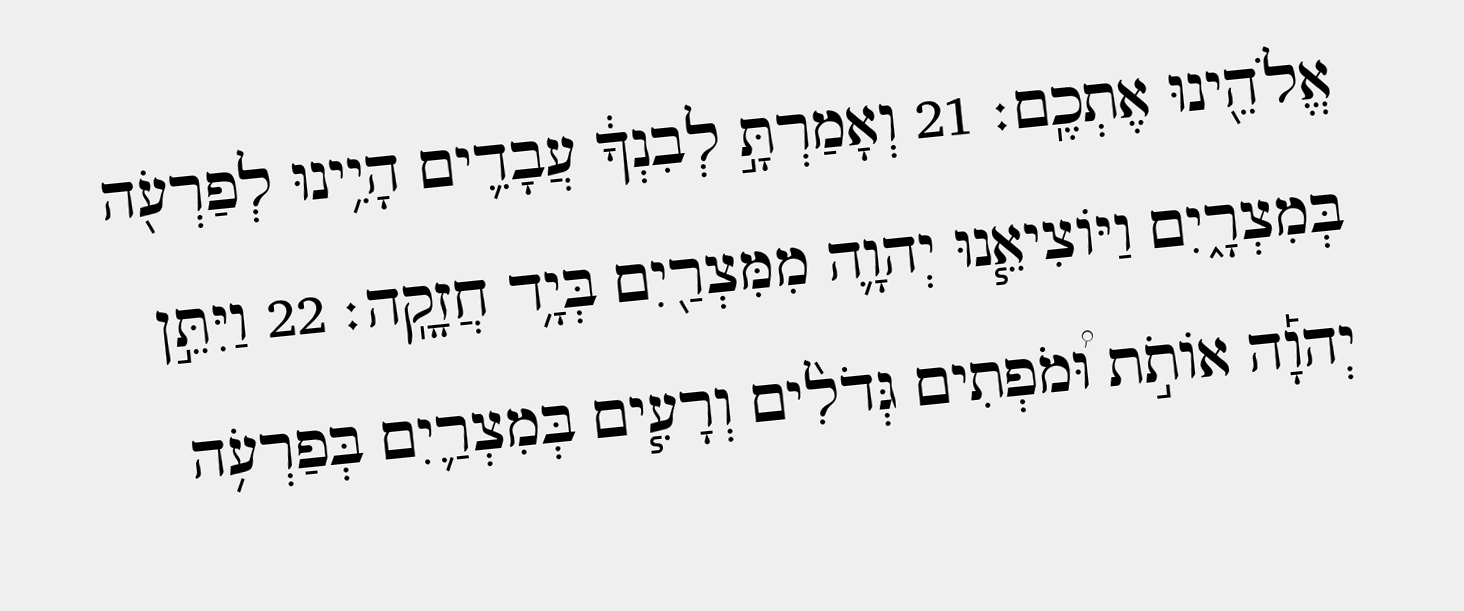אֱלֹהֵ֖ינוּ אֶתְכֶֽם׃ 21 וְאָמַרְתָּ֣ לְבִנְךָ֔ עֲבָדִ֛ים הָיִ֥ינוּ לְפַרְעֹ֖ה בְּמִצְרָ֑יִם וַיּוֹצִיאֵ֧נוּ יְהוָ֛ה מִמִּצְרַ֖יִם בְּיָ֥ד חֲזָקָֽה׃ 22 וַיִּתֵּ֣ן יְהוָ֡ה אוֹתֹ֣ת וּ֠מֹפְתִים גְּדֹלִ֨ים וְרָעִ֧ים בְּמִצְרַ֛יִם בְּפַרְעֹ֥ה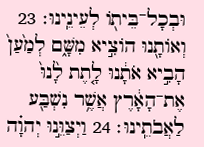וּבְכָל־בֵּית֖וֹ לְעֵינֵֽינוּ׃ 23 וְאוֹתָ֖נוּ הוֹצִ֣יא מִשָּׁ֑ם לְמַ֙עַן֙ הָבִ֣יא אֹתָ֔נוּ לָ֤תֶת לָ֙נוּ֙ אֶת־הָאָ֔רֶץ אֲשֶׁ֥ר נִשְׁבַּ֖ע לַאֲבֹתֵֽינוּ׃ 24 וַיְצַוֵּ֣נוּ יְהוָ֗ה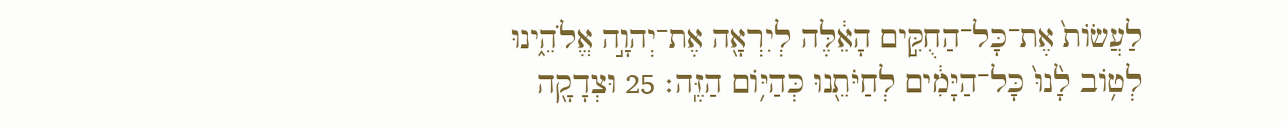לַעֲשׂוֹת֙ אֶת־כָּל־הַחֻקִּ֣ים הָאֵ֔לֶּה לְיִרְאָ֖ה אֶת־יְהוָ֣ה אֱלֹהֵ֑ינוּ לְט֥וֹב לָ֙נוּ֙ כָּל־הַיָּמִ֔ים לְחַיֹּתֵ֖נוּ כְּהַיּ֥וֹם הַזֶּֽה׃ 25 וּצְדָקָ֖ה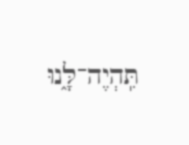תִּֽהְיֶה־לָּ֑נוּ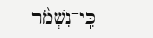כִּֽי־נִשְׁמֹ֨ר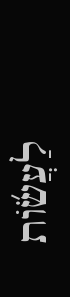לַעֲשׂ֜וֹת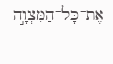אֶת־כָּל־הַמִּצְוָ֣ה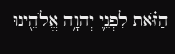הַזֹּ֗את לִפְנֵ֛י יְהוָ֥ה אֱלֹהֵ֖ינוּ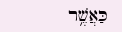כַּאֲשֶׁ֥ר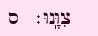צִוָּֽנוּ׃   ס